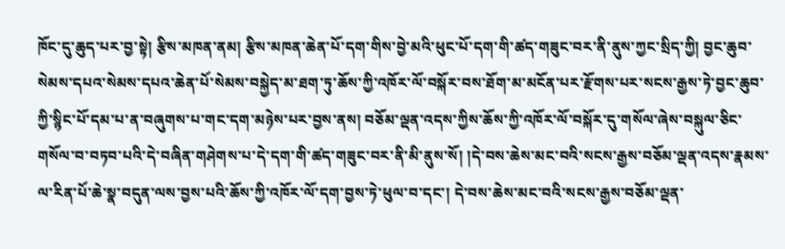ཁོང་དུ་ཆུད་པར་བྱ་སྟེ། རྩིས་མཁན་ནམ། རྩིས་མཁན་ཆེན་པོ་དག་གིས་བྱེ་མའི་ཕུང་པོ་དག་གི་ཚད་གཟུང་བར་ནི་ནུས་ཀྱང་སྲིད་ཀྱི། བྱང་ཆུབ་སེམས་དཔའ་སེམས་དཔའ་ཆེན་པོ་སེམས་བསྐྱེད་མ་ཐག་ཏུ་ཆོས་ཀྱི་འཁོར་ལོ་བསྐོར་བས་ཐོག་མ་མངོན་པར་རྫོགས་པར་སངས་རྒྱས་ཏེ་བྱང་ཆུབ་ཀྱི་སྙིང་པོ་དམ་པ་ན་བཞུགས་པ་གང་དག་མཉེས་པར་བྱས་ནས། བཅོམ་ལྡན་འདས་ཀྱིས་ཆོས་ཀྱི་འཁོར་ལོ་བསྐོར་དུ་གསོལ་ཞེས་བསྐུལ་ཅིང་གསོལ་བ་བཏབ་པའི་དེ་བཞིན་གཤེགས་པ་དེ་དག་གི་ཚད་གཟུང་བར་ནི་མི་ནུས་སོ། །དེ་བས་ཆེས་མང་བའི་སངས་རྒྱས་བཅོམ་ལྡན་འདས་རྣམས་ལ་རིན་པོ་ཆེ་སྣ་བདུན་ལས་བྱས་པའི་ཆོས་ཀྱི་འཁོར་ལོ་དག་བྱས་ཏེ་ཕུལ་བ་དང་། དེ་བས་ཆེས་མང་བའི་སངས་རྒྱས་བཅོམ་ལྡན་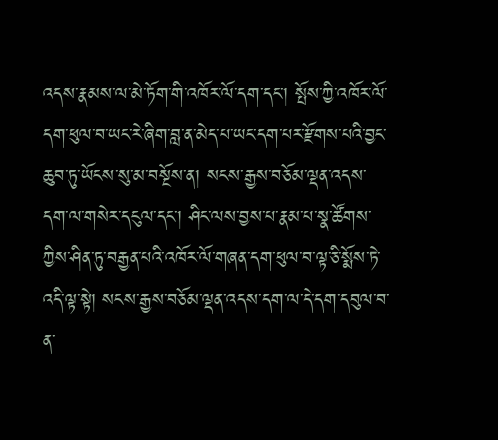འདས་རྣམས་ལ་མེ་ཏོག་གི་འཁོར་ལོ་དག་དང་། སྤོས་ཀྱི་འཁོར་ལོ་དག་ཕུལ་བ་ཡང་རེ་ཞིག་བླ་ན་མེད་པ་ཡང་དག་པར་རྫོགས་པའི་བྱང་ཆུབ་ཏུ་ཡོངས་སུ་མ་བསྔོས་ན། སངས་རྒྱས་བཅོམ་ལྡན་འདས་དག་ལ་གསེར་དངུལ་དང་། ཤིང་ལས་བྱས་པ་རྣམ་པ་སྣ་ཚོགས་ཀྱིས་ཤིན་ཏུ་བརྒྱན་པའི་འཁོར་ལོ་གཞན་དག་ཕུལ་བ་ལྟ་ཅི་སྨོས་ཏེ་འདི་ལྟ་སྟེ། སངས་རྒྱས་བཅོམ་ལྡན་འདས་དག་ལ་དེ་དག་དབུལ་བ་ན་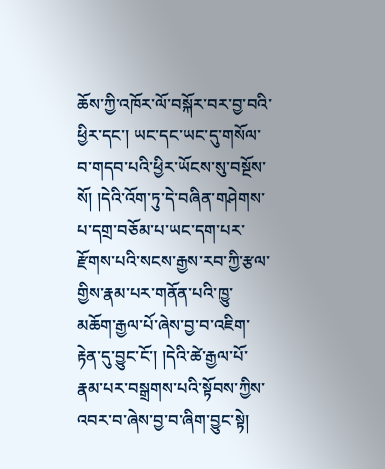ཆོས་ཀྱི་འཁོར་ལོ་བསྐོར་བར་བྱ་བའི་ཕྱིར་དང་། ཡང་དང་ཡང་དུ་གསོལ་བ་གདབ་པའི་ཕྱིར་ཡོངས་སུ་བསྔོས་སོ། །དེའི་འོག་ཏུ་དེ་བཞིན་གཤེགས་པ་དགྲ་བཅོམ་པ་ཡང་དག་པར་རྫོགས་པའི་སངས་རྒྱས་རབ་ཀྱི་རྩལ་གྱིས་རྣམ་པར་གནོན་པའི་ཁྱུ་མཆོག་རྒྱལ་པོ་ཞེས་བྱ་བ་འཇིག་རྟེན་དུ་བྱུང་ངོ་། །དེའི་ཚེ་རྒྱལ་པོ་རྣམ་པར་བསྒྲགས་པའི་སྟོབས་ཀྱིས་འབར་བ་ཞེས་བྱ་བ་ཞིག་བྱུང་སྟེ།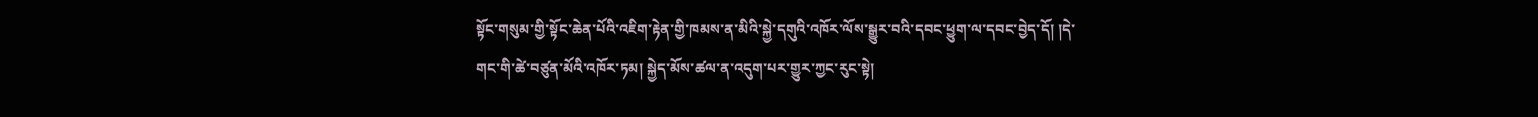སྟོང་གསུམ་གྱི་སྟོང་ཆེན་པོའི་འཇིག་རྟེན་གྱི་ཁམས་ན་མིའི་སྐྱེ་དགུའི་འཁོར་ལོས་སྒྱུར་བའི་དབང་ཕྱུག་ལ་དབང་བྱེད་དོ། །དེ་གང་གི་ཚེ་བཙུན་མོའི་འཁོར་ཏམ། སྐྱེད་མོས་ཚལ་ན་འདུག་པར་གྱུར་ཀྱང་རུང་སྟེ།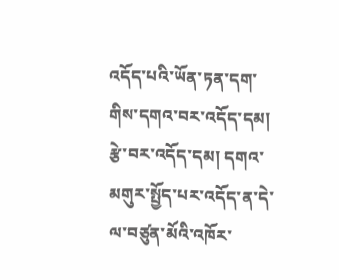འདོད་པའི་ཡོན་ཏན་དག་གིས་དགའ་བར་འདོད་དམ། རྩེ་བར་འདོད་དམ། དགའ་མགུར་སྤྱོད་པར་འདོད་ན་དེ་ལ་བཙུན་མོའི་འཁོར་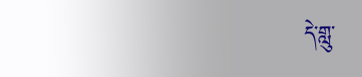དེ་གླུ་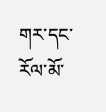གར་དང་རོལ་མོ་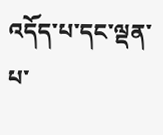འདོད་པ་དང་ལྡན་པ་